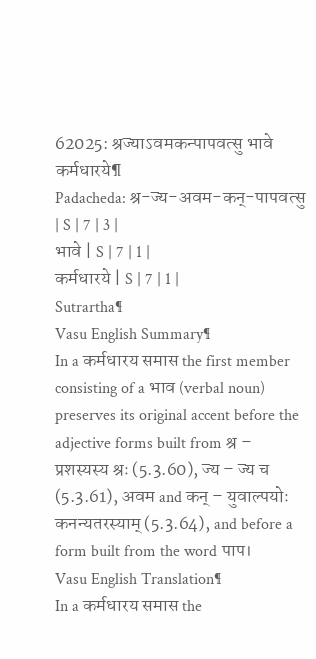62025: श्रज्याऽवमकन्पापवत्सु भावे कर्मधारये¶
Padacheda: श्र-ज्य-अवम-कन्-पापवत्सु | S | 7 | 3 |
भावे | S | 7 | 1 |
कर्मधारये | S | 7 | 1 |
Sutrartha¶
Vasu English Summary¶
In a कर्मधारय समास the first member consisting of a भाव (verbal noun) preserves its original accent before the adjective forms built from श्र – प्रशस्यस्य श्रः (5.3.60), ज्य – ज्य च (5.3.61), अवम and कन् – युवाल्पयोः कनन्यतरस्याम् (5.3.64), and before a form built from the word पाप।
Vasu English Translation¶
In a कर्मधारय समास the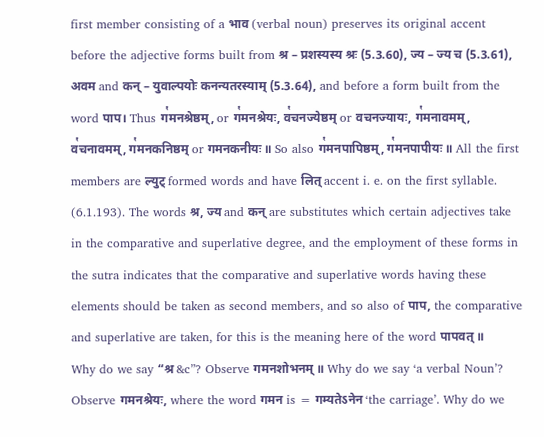first member consisting of a भाव (verbal noun) preserves its original accent before the adjective forms built from श्र – प्रशस्यस्य श्रः (5.3.60), ज्य – ज्य च (5.3.61), अवम and कन् – युवाल्पयोः कनन्यतरस्याम् (5.3.64), and before a form built from the word पाप। Thus ग꣡मनश्रेष्ठम्, or ग꣡मनश्रेयः, व꣡चनज्येष्ठम् or वचनज्यायः, ग꣡मनावमम्, व꣡चनावमम्, ग꣡मनकनिष्ठम् or गमनकनीयः ॥ So also ग꣡मनपापिष्ठम्, ग꣡मनपापीयः ॥ All the first members are ल्युट् formed words and have लित् accent i. e. on the first syllable. (6.1.193). The words श्र, ज्य and कन् are substitutes which certain adjectives take in the comparative and superlative degree, and the employment of these forms in the sutra indicates that the comparative and superlative words having these elements should be taken as second members, and so also of पाप, the comparative and superlative are taken, for this is the meaning here of the word पापवत् ॥
Why do we say “श्र &c”? Observe गमनशोभनम् ॥ Why do we say ‘a verbal Noun’? Observe गमनश्रेयः, where the word गमन is = गम्यतेऽनेन ‘the carriage’. Why do we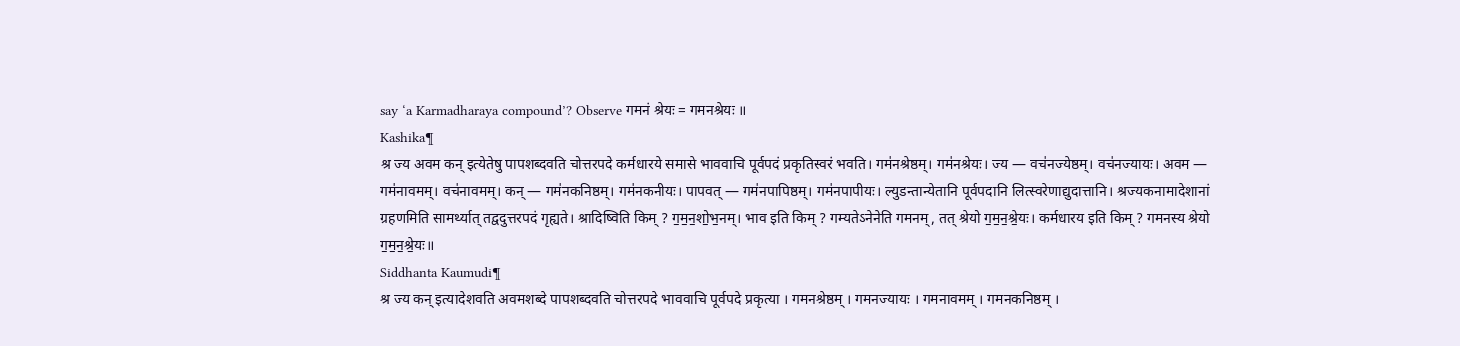say ‘a Karmadharaya compound’? Observe गमनं श्रेयः = गमनश्रेयः ॥
Kashika¶
श्र ज्य अवम कन् इत्येतेषु पापशब्दवति चोत्तरपदे कर्मधारये समासे भाववाचि पूर्वपदं प्रकृतिस्वरं भवति। गम॑नश्रेष्ठम्। गम॑नश्रेयः। ज्य — वच॑नज्येष्ठम्। वच॑नज्यायः। अवम — गम॑नावमम्। वच॑नावमम्। कन् — गम॑नकनिष्ठम्। गम॑नकनीयः। पापवत् — गम॑नपापिष्ठम्। गम॑नपापीयः। ल्युडन्तान्येतानि पूर्वपदानि लित्स्वरेणाद्युदात्तानि। श्रज्यकनामादेशानां ग्रहणमिति सामर्थ्यात् तद्वदुत्तरपदं गृह्यते। श्रादिष्विति किम् ? ग॒म॒न॒शो॒भ॒नम्। भाव इति किम् ? गम्यतेऽनेनेति गमनम्, तत् श्रेयो ग॒म॒न॒श्रे॒यः। कर्मधारय इति किम् ? गमनस्य श्रेयो ग॒म॒न॒श्रे॒यः॥
Siddhanta Kaumudi¶
श्र ज्य कन् इत्यादेशवति अवमशब्दे पापशब्दवति चोत्तरपदे भाववाचि पूर्वपदे प्रकृत्या । गमनश्रेष्ठम् । गमनज्यायः । गमनावमम् । गमनकनिष्ठम् ।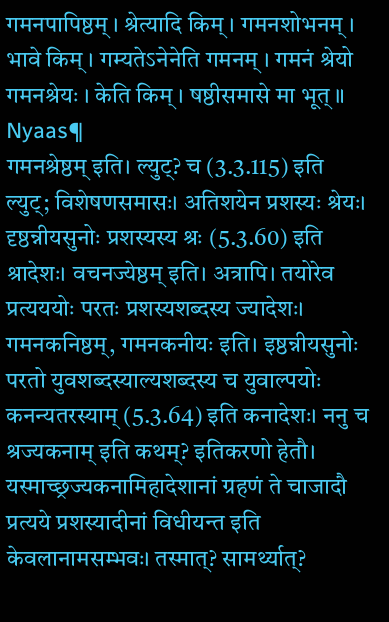गमनपापिष्ठम् । श्रेत्यादि किम् । गमनशोभनम् । भावे किम् । गम्यतेऽनेनेति गमनम् । गमनं श्रेयो गमनश्रेयः । केति किम् । षष्ठीसमासे मा भूत् ॥
Nyaas¶
गमनश्रेष्ठम् इति। ल्युट्? च (3.3.115) इति ल्युट्; विशेषणसमासः। अतिशयेन प्रशस्यः श्रेयः। दृष्ठन्नीयसुनोः प्रशस्यस्य श्रः (5.3.60) इति श्रादेशः। वचनज्येष्ठम् इति। अत्रापि। तयोरेव प्रत्यययोः परतः प्रशस्यशब्दस्य ज्यादेशः। गमनकनिष्ठम्, गमनकनीयः इति। इष्ठन्नीयसुनोः परतो युवशब्दस्याल्यशब्दस्य च युवाल्पयोः कनन्यतरस्याम् (5.3.64) इति कनादेशः। ननु च श्रज्यकनाम् इति कथम्? इतिकरणो हेतौ। यस्माच्छ्रज्यकनामिहादेशानां ग्रहणं ते चाजादौ प्रत्यये प्रशस्यादीनां विधीयन्त इति केवलानामसम्भवः। तस्मात्? सामर्थ्यात्?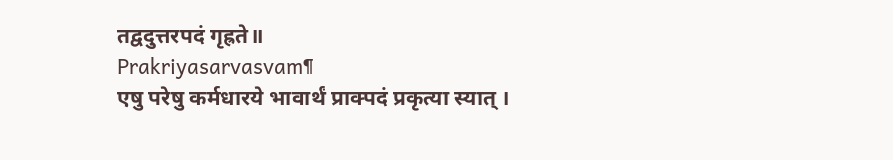तद्वदुत्तरपदं गृह्रते॥
Prakriyasarvasvam¶
एषु परेषु कर्मधारये भावार्थं प्राक्पदं प्रकृत्या स्यात् ।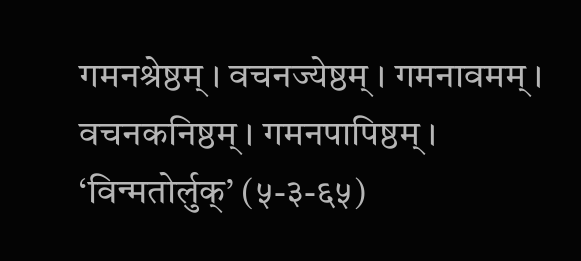गमनश्रेष्ठम् । वचनज्येष्ठम् । गमनावमम् । वचनकनिष्ठम् । गमनपापिष्ठम् । ‘विन्मतोर्लुक्’ (५-३-६५)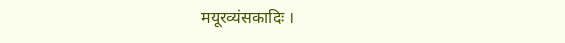मयूरव्यंसकादिः ।